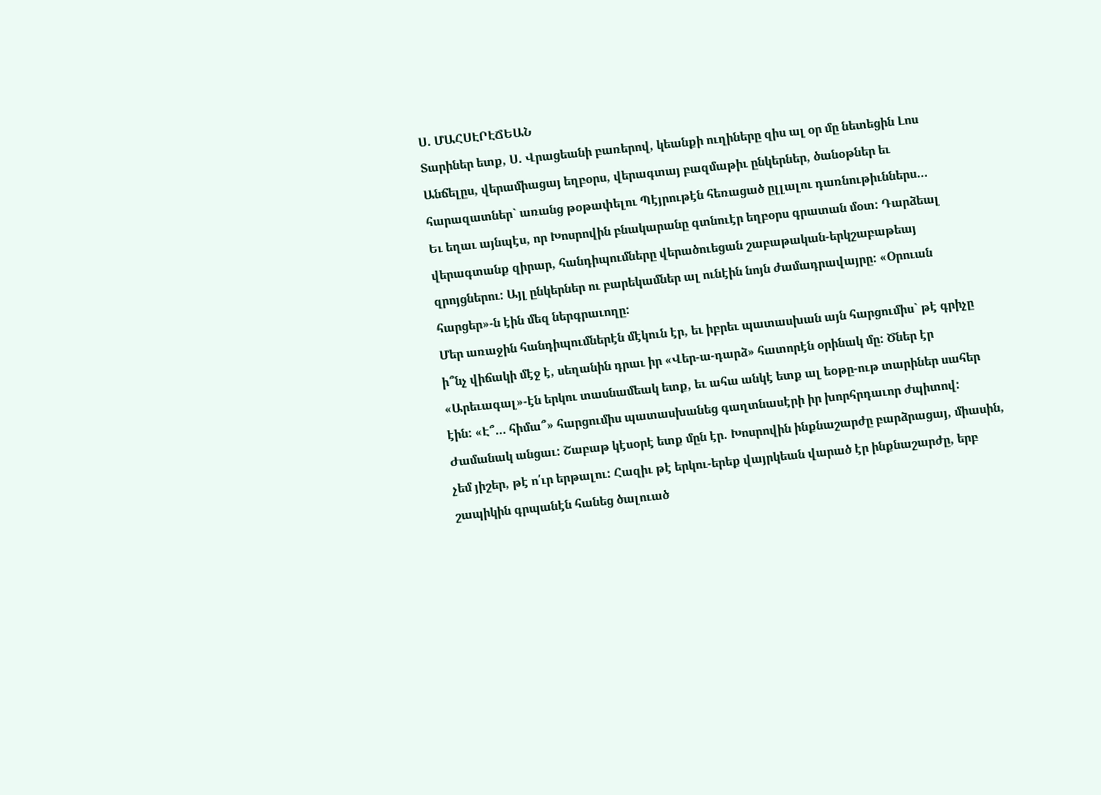Ս. ՄԱՀՍԷՐԷՃԵԱՆ
Տարիներ ետք, Ս. Վրացեանի բառերով, կեանքի ուղիները զիս ալ օր մը նետեցին Լոս Անճելըս, վերամիացայ եղբօրս, վերագտայ բազմաթիւ ընկերներ, ծանօթներ եւ հարազատներ` առանց թօթափելու Պէյրութէն հեռացած ըլլալու դառնութիւններս…
Եւ եղաւ այնպէս, որ Խոսրովին բնակարանը գտնուէր եղբօրս գրատան մօտ: Դարձեալ վերագտանք զիրար, հանդիպումները վերածուեցան շաբաթական-երկշաբաթեայ զրոյցներու: Այլ ընկերներ ու բարեկամներ ալ ունէին նոյն ժամադրավայրը: «Օրուան հարցեր»-ն էին մեզ ներգրաւողը:
Մեր առաջին հանդիպումներէն մէկուն էր, եւ իբրեւ պատասխան այն հարցումիս` թէ գրիչը ի՞նչ վիճակի մէջ է, սեղանին դրաւ իր «Վեր-ա-դարձ» հատորէն օրինակ մը: Ծներ էր «Արեւագալ»-էն երկու տասնամեակ ետք, եւ ահա անկէ ետք ալ եօթը-ութ տարիներ սահեր էին: «Է՞… հիմա՞» հարցումիս պատասխանեց գաղտնասէրի իր խորհրդաւոր ժպիտով:
Ժամանակ անցաւ: Շաբաթ կէսօրէ ետք մըն էր. Խոսրովին ինքնաշարժը բարձրացայ, միասին, չեմ յիշեր, թէ ո՛ւր երթալու: Հազիւ թէ երկու-երեք վայրկեան վարած էր ինքնաշարժը, երբ շապիկին գրպանէն հանեց ծալուած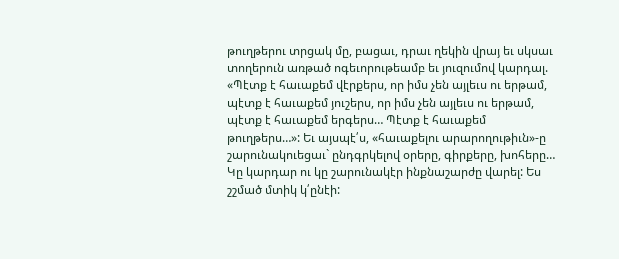թուղթերու տրցակ մը, բացաւ, դրաւ ղեկին վրայ եւ սկսաւ տողերուն առթած ոգեւորութեամբ եւ յուզումով կարդալ. «Պէտք է հաւաքեմ վէրքերս, որ իմս չեն այլեւս ու երթամ, պէտք է հաւաքեմ յուշերս, որ իմս չեն այլեւս ու երթամ, պէտք է հաւաքեմ երգերս… Պէտք է հաւաքեմ թուղթերս…»: Եւ այսպէ՛ս, «հաւաքելու արարողութիւն»-ը շարունակուեցաւ` ընդգրկելով օրերը, գիրքերը, խոհերը… Կը կարդար ու կը շարունակէր ինքնաշարժը վարել: Ես շշմած մտիկ կ՛ընէի: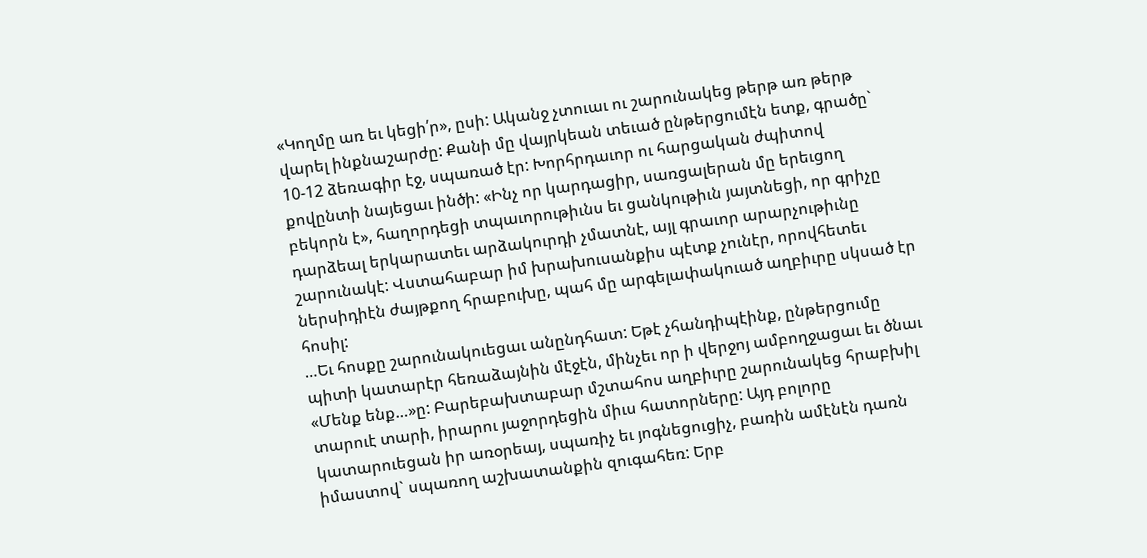«Կողմը առ եւ կեցի՛ր», ըսի: Ականջ չտուաւ ու շարունակեց թերթ առ թերթ վարել ինքնաշարժը: Քանի մը վայրկեան տեւած ընթերցումէն ետք, գրածը` 10-12 ձեռագիր էջ, սպառած էր: Խորհրդաւոր ու հարցական ժպիտով քովընտի նայեցաւ ինծի: «Ինչ որ կարդացիր, սառցալերան մը երեւցող բեկորն է», հաղորդեցի տպաւորութիւնս եւ ցանկութիւն յայտնեցի, որ գրիչը դարձեալ երկարատեւ արձակուրդի չմատնէ, այլ գրաւոր արարչութիւնը շարունակէ: Վստահաբար իմ խրախուսանքիս պէտք չունէր, որովհետեւ ներսիդիէն ժայթքող հրաբուխը, պահ մը արգելափակուած աղբիւրը սկսած էր հոսիլ:
…Եւ հոսքը շարունակուեցաւ անընդհատ: Եթէ չհանդիպէինք, ընթերցումը պիտի կատարէր հեռաձայնին մէջէն, մինչեւ որ ի վերջոյ ամբողջացաւ եւ ծնաւ «Մենք ենք…»ը: Բարեբախտաբար մշտահոս աղբիւրը շարունակեց հրաբխիլ տարուէ տարի, իրարու յաջորդեցին միւս հատորները: Այդ բոլորը կատարուեցան իր առօրեայ, սպառիչ եւ յոգնեցուցիչ, բառին ամէնէն դառն իմաստով` սպառող աշխատանքին զուգահեռ: Երբ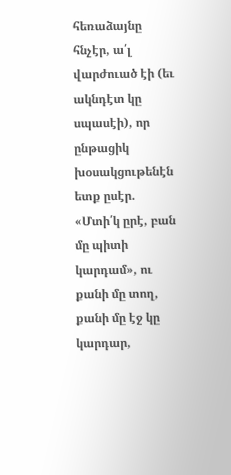հեռաձայնը հնչէր, ա՛լ վարժուած էի (եւ ակնդէտ կը սպասէի), որ ընթացիկ խօսակցութենէն ետք ըսէր. «Մտի՛կ ըրէ, բան մը պիտի կարդամ», ու քանի մը տող, քանի մը էջ կը կարդար,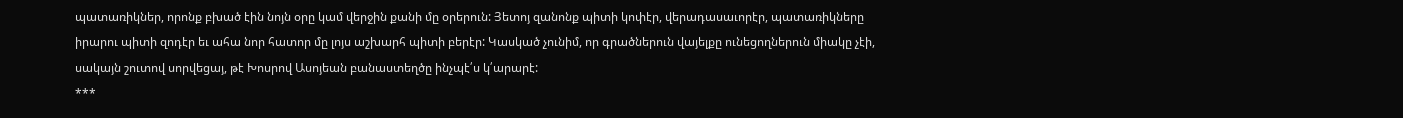պատառիկներ, որոնք բխած էին նոյն օրը կամ վերջին քանի մը օրերուն: Յետոյ զանոնք պիտի կոփէր, վերադասաւորէր, պատառիկները իրարու պիտի զոդէր եւ ահա նոր հատոր մը լոյս աշխարհ պիտի բերէր: Կասկած չունիմ, որ գրածներուն վայելքը ունեցողներուն միակը չէի, սակայն շուտով սորվեցայ, թէ Խոսրով Ասոյեան բանաստեղծը ինչպէ՛ս կ՛արարէ:
***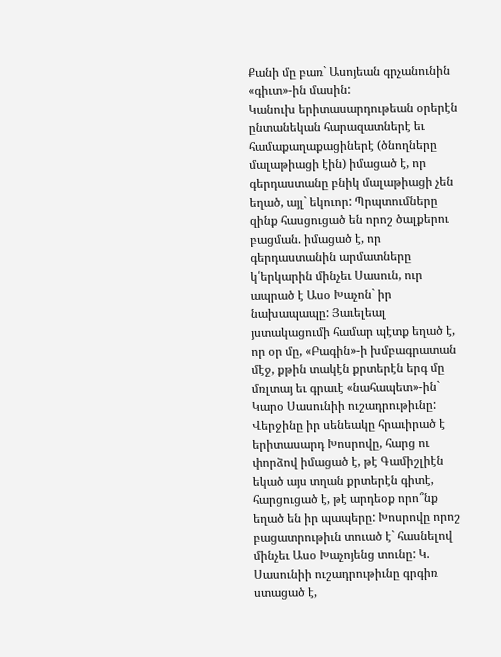Քանի մը բառ` Ասոյեան գրչանունին «գիւտ»-ին մասին:
Կանուխ երիտասարդութեան օրերէն ընտանեկան հարազատներէ եւ համաքաղաքացիներէ (ծնողները մալաթիացի էին) իմացած է, որ գերդաստանը բնիկ մալաթիացի չեն եղած, այլ` եկուոր: Պրպտումները զինք հասցուցած են որոշ ծալքերու բացման. իմացած է, որ գերդաստանին արմատները կ՛երկարին մինչեւ Սասուն, ուր ապրած է Ասօ Խաչոն` իր նախապապը: Յաւելեալ յստակացումի համար պէտք եղած է, որ օր մը, «Բագին»-ի խմբագրատան մէջ, քթին տակէն քրտերէն երգ մը մռլտայ եւ գրաւէ «նահապետ»-ին` Կարօ Սասունիի ուշադրութիւնը: Վերջինը իր սենեակը հրաւիրած է երիտասարդ Խոսրովը, հարց ու փորձով իմացած է, թէ Գամիշլիէն եկած այս տղան քրտերէն գիտէ, հարցուցած է, թէ արդեօք որո՞նք եղած են իր պապերը: Խոսրովը որոշ բացատրութիւն տուած է` հասնելով մինչեւ Ասօ Խաչոյենց տունը: Կ. Սասունիի ուշադրութիւնը գրգիռ ստացած է,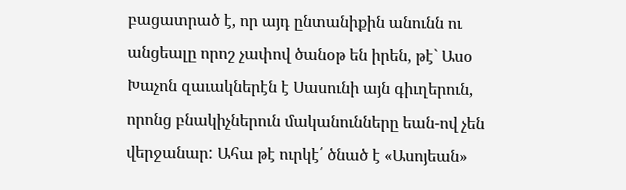բացատրած է, որ այդ ընտանիքին անունն ու անցեալը որոշ չափով ծանօթ են իրեն, թէ` Ասօ Խաչոն զաւակներէն է Սասունի այն գիւղերուն, որոնց բնակիչներուն մականունները եան-ով չեն վերջանար: Ահա թէ ուրկէ՛ ծնած է «Ասոյեան»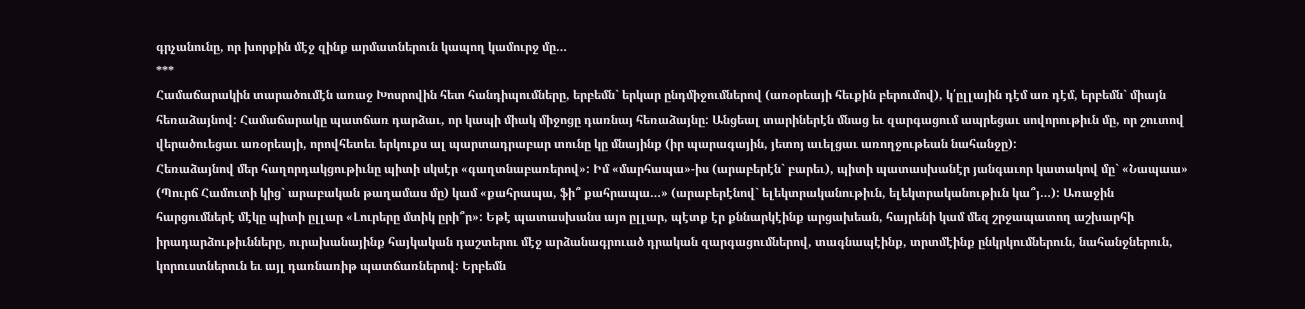գրչանունը, որ խորքին մէջ զինք արմատներուն կապող կամուրջ մը…
***
Համաճարակին տարածումէն առաջ Խոսրովին հետ հանդիպումները, երբեմն` երկար ընդմիջումներով (առօրեայի հեւքին բերումով), կ՛ըլլային դէմ առ դէմ, երբեմն` միայն հեռաձայնով: Համաճարակը պատճառ դարձաւ, որ կապի միակ միջոցը դառնայ հեռաձայնը: Անցեալ տարիներէն մնաց եւ զարգացում ապրեցաւ սովորութիւն մը, որ շուտով վերածուեցաւ առօրեայի, որովհետեւ երկուքս ալ պարտադրաբար տունը կը մնայինք (իր պարագային, յետոյ աւելցաւ առողջութեան նահանջը):
Հեռաձայնով մեր հաղորդակցութիւնը պիտի սկսէր «գաղտնաբառերով»: Իմ «մարհապա»-իս (արաբերէն` բարեւ), պիտի պատասխանէր յանգաւոր կատակով մը` «Նապաա» (Պուրճ Համուտի կից` արաբական թաղամաս մը) կամ «քահրապա, ֆի՞ քահրապա…» (արաբերէնով` ելեկտրականութիւն, ելեկտրականութիւն կա՞յ…): Առաջին հարցումներէ մէկը պիտի ըլլար «Լուրերը մտիկ ըրի՞ր»: Եթէ պատասխանս այո ըլլար, պէտք էր քննարկէինք արցախեան, հայրենի կամ մեզ շրջապատող աշխարհի իրադարձութիւնները, ուրախանայինք հայկական դաշտերու մէջ արձանագրուած դրական զարգացումներով, տագնապէինք, տրտմէինք ընկրկումներուն, նահանջներուն, կորուստներուն եւ այլ դառնառիթ պատճառներով: Երբեմն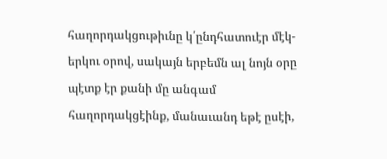հաղորդակցութիւնը կ՛ընդհատուէր մէկ-երկու օրով, սակայն երբեմն ալ նոյն օրը պէտք էր քանի մը անգամ հաղորդակցէինք, մանաւանդ եթէ ըսէի,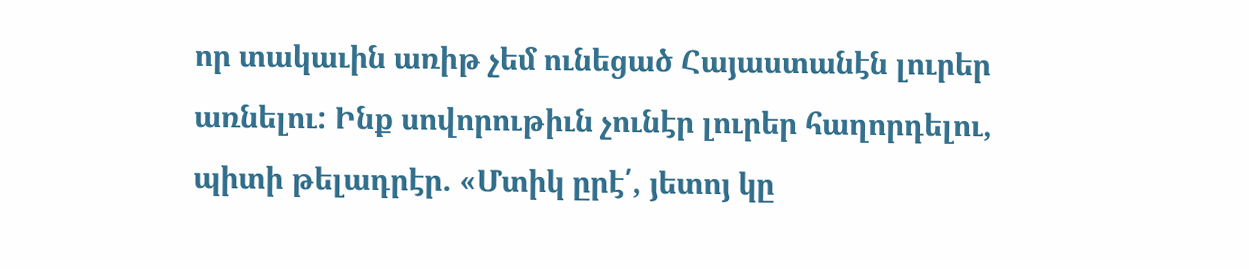որ տակաւին առիթ չեմ ունեցած Հայաստանէն լուրեր առնելու: Ինք սովորութիւն չունէր լուրեր հաղորդելու, պիտի թելադրէր. «Մտիկ ըրէ՛, յետոյ կը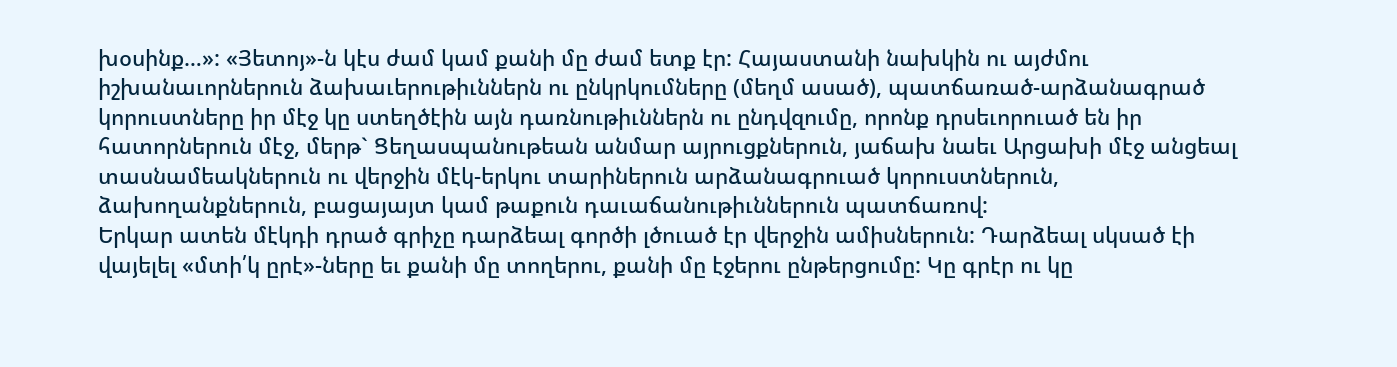խօսինք…»: «Յետոյ»-ն կէս ժամ կամ քանի մը ժամ ետք էր: Հայաստանի նախկին ու այժմու իշխանաւորներուն ձախաւերութիւններն ու ընկրկումները (մեղմ ասած), պատճառած-արձանագրած կորուստները իր մէջ կը ստեղծէին այն դառնութիւններն ու ընդվզումը, որոնք դրսեւորուած են իր հատորներուն մէջ, մերթ` Ցեղասպանութեան անմար այրուցքներուն, յաճախ նաեւ Արցախի մէջ անցեալ տասնամեակներուն ու վերջին մէկ-երկու տարիներուն արձանագրուած կորուստներուն, ձախողանքներուն, բացայայտ կամ թաքուն դաւաճանութիւններուն պատճառով:
Երկար ատեն մէկդի դրած գրիչը դարձեալ գործի լծուած էր վերջին ամիսներուն: Դարձեալ սկսած էի վայելել «մտի՛կ ըրէ»-ները եւ քանի մը տողերու, քանի մը էջերու ընթերցումը: Կը գրէր ու կը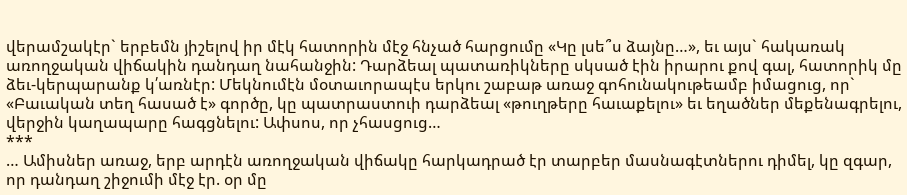վերամշակէր` երբեմն յիշելով իր մէկ հատորին մէջ հնչած հարցումը «Կը լսե՞ս ձայնը…», եւ այս` հակառակ առողջական վիճակին դանդաղ նահանջին: Դարձեալ պատառիկները սկսած էին իրարու քով գալ, հատորիկ մը ձեւ-կերպարանք կ՛առնէր: Մեկնումէն մօտաւորապէս երկու շաբաթ առաջ գոհունակութեամբ իմացուց, որ` «Բաւական տեղ հասած է» գործը, կը պատրաստուի դարձեալ «թուղթերը հաւաքելու» եւ եղածներ մեքենագրելու, վերջին կաղապարը հագցնելու: Ափսոս, որ չհասցուց…
***
… Ամիսներ առաջ, երբ արդէն առողջական վիճակը հարկադրած էր տարբեր մասնագէտներու դիմել, կը զգար, որ դանդաղ շիջումի մէջ էր. օր մը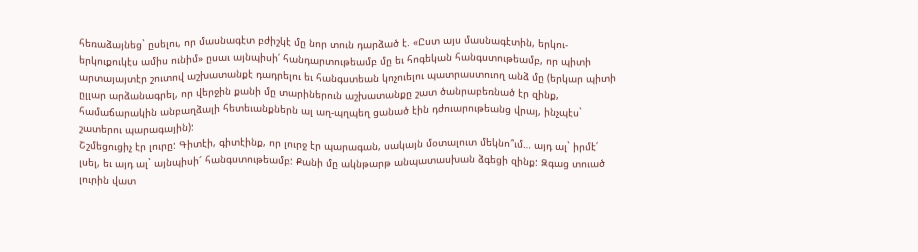հեռաձայնեց` ըսելու, որ մասնագէտ բժիշկէ մը նոր տուն դարձած է. «Ըստ այս մասնագէտին, երկու-երկուքուկէս ամիս ունիմ» ըսաւ այնպիսի՛ հանդարտութեամբ մը եւ հոգեկան հանգստութեամբ, որ պիտի արտայայտէր շուտով աշխատանքէ դադրելու եւ հանգստեան կոչուելու պատրաստուող անձ մը (երկար պիտի ըլլար արձանագրել, որ վերջին քանի մը տարիներուն աշխատանքը շատ ծանրաբեռնած էր զինք, համաճարակին անբաղձալի հետեւանքներն ալ աղ-պղպեղ ցանած էին դժուարութեանց վրայ, ինչպէս` շատերու պարագային):
Շշմեցուցիչ էր լուրը: Գիտէի, գիտէինք, որ լուրջ էր պարագան, սակայն մօտալուտ մեկնո՞ւմ… այդ ալ` իրմէ՛ լսել, եւ այդ ալ` այնպիսի՜ հանգստութեամբ: Քանի մը ակնթարթ անպատասխան ձգեցի զինք: Զգաց տուած լուրին վատ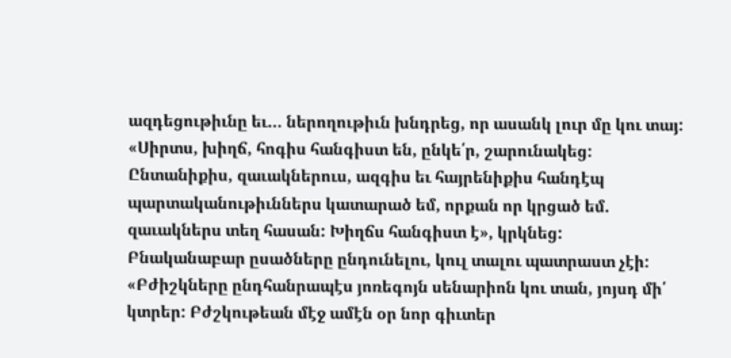ազդեցութիւնը եւ… ներողութիւն խնդրեց, որ ասանկ լուր մը կու տայ: «Սիրտս, խիղճ, հոգիս հանգիստ են, ընկե՛ր, շարունակեց: Ընտանիքիս, զաւակներուս, ազգիս եւ հայրենիքիս հանդէպ պարտականութիւններս կատարած եմ, որքան որ կրցած եմ. զաւակներս տեղ հասան: Խիղճս հանգիստ է», կրկնեց:
Բնականաբար ըսածները ընդունելու, կուլ տալու պատրաստ չէի: «Բժիշկները ընդհանրապէս յոռեգոյն սենարիոն կու տան, յոյսդ մի՛ կտրեր: Բժշկութեան մէջ ամէն օր նոր գիւտեր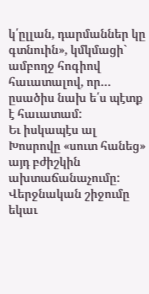կ՛ըլլան, դարմաններ կը գտնուին», կմկմացի` ամբողջ հոգիով հաւատալով, որ… ըսածիս նախ ե՛ս պէտք է հաւատամ:
Եւ իսկապէս ալ Խոսրովը «սուտ հանեց» այդ բժիշկին ախտաճանաչումը: Վերջնական շիջումը եկաւ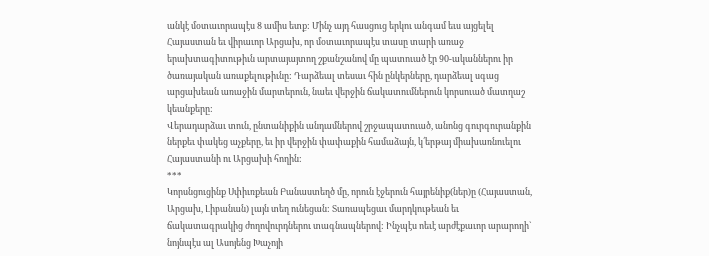անկէ մօտաւորապէս 8 ամիս ետք: Մինչ այդ հասցուց երկու անգամ եւս այցելել Հայաստան եւ վիրաւոր Արցախ, որ մօտաւորապէս տասը տարի առաջ երախտագիտութիւն արտայայտող շքանշանով մը պատուած էր 90-ականներու իր ծառայական առաքելութիւնը: Դարձեալ տեսաւ հին ընկերները, դարձեալ սգաց արցախեան առաջին մարտերուն, նաեւ վերջին ճակատումներուն կորսուած մատղաշ կեանքերը:
Վերադարձաւ տուն, ընտանիքին անդամներով շրջապատուած, անոնց գուրգուրանքին ներքեւ փակեց աչքերը, եւ իր վերջին փափաքին համաձայն, կ՛երթայ միախառնուելու Հայաստանի ու Արցախի հողին:
***
Կորսնցուցինք Սփիւռքեան Բանաստեղծ մը, որուն էջերուն հայրենիք(ներ)ը (Հայաստան, Արցախ, Լիբանան) լայն տեղ ունեցան: Տառապեցաւ մարդկութեան եւ ճակատագրակից ժողովուրդներու տագնապներով: Ինչպէս ոեւէ արժէքաւոր արարողի` նոյնպէս ալ Ասոյենց Խաչոյի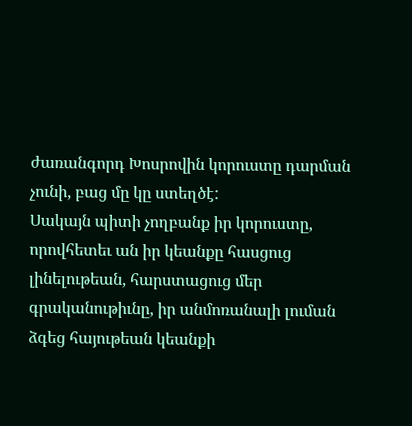ժառանգորդ Խոսրովին կորուստը դարման չունի, բաց մը կը ստեղծէ:
Սակայն պիտի չողբանք իր կորուստը, որովհետեւ ան իր կեանքը հասցուց լինելութեան, հարստացուց մեր գրականութիւնը, իր անմոռանալի լուման ձգեց հայութեան կեանքի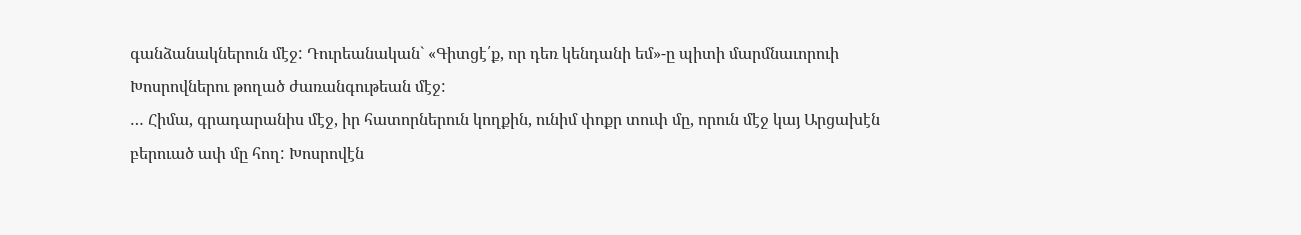գանձանակներուն մէջ: Դուրեանական` «Գիտցէ՛ք, որ դեռ կենդանի եմ»-ը պիտի մարմնաւորուի Խոսրովներու թողած ժառանգութեան մէջ:
… Հիմա, գրադարանիս մէջ, իր հատորներուն կողքին, ունիմ փոքր տուփ մը, որուն մէջ կայ Արցախէն բերուած ափ մը հող: Խոսրովէն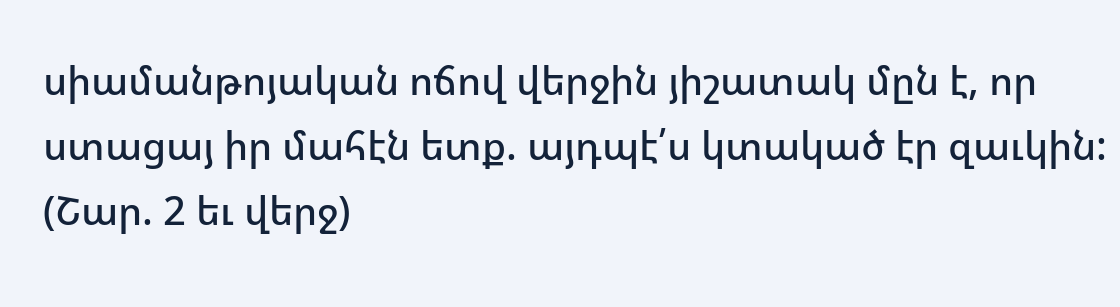սիամանթոյական ոճով վերջին յիշատակ մըն է, որ ստացայ իր մահէն ետք. այդպէ՛ս կտակած էր զաւկին:
(Շար. 2 եւ վերջ)